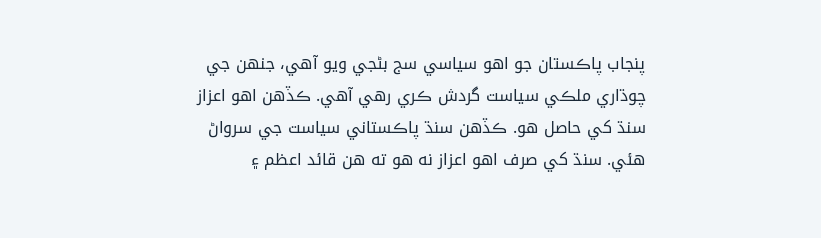پنجاب پاڪستان جو اهو سياسي سج بڻجي ويو آهي، جنهن جي چوڌاري ملڪي سياست گردش ڪري رهي آهي. ڪڏهن اهو اعزاز سنڌ کي حاصل هو. ڪڏهن سنڌ پاڪستاني سياست جي سرواڻ هئي. سنڌ کي صرف اهو اعزاز نه هو ته هن قائد اعظم ۽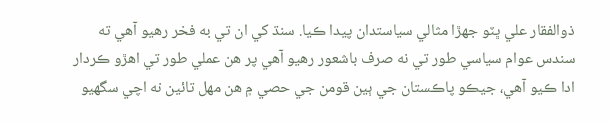ذوالفقار علي ڀٽو جهڙا مثالي سياستدان پيدا ڪيا. سنڌ کي ان تي به فخر رهيو آهي ته سندس عوام سياسي طور تي نه صرف باشعور رهيو آهي پر هن عملي طور تي اهڙو ڪردار ادا ڪيو آهي، جيڪو پاڪستان جي ٻين قومن جي حصي ۾ هن مهل تائين نه اچي سگهيو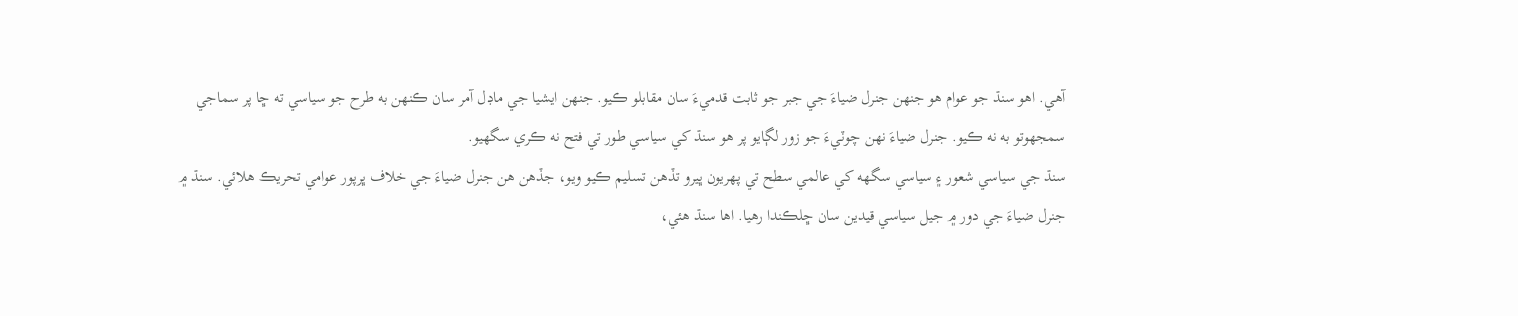آهي. اهو سنڌ جو عوام هو جنهن جنرل ضياءَ جي جبر جو ثابت قدميءَ سان مقابلو ڪيو. جنهن ايشيا جي ماڊل آمر سان ڪنهن به طرح جو سياسي ته ڇا پر سماجي سمجهوتو به نه ڪيو. جنرل ضياءَ نهن چوٽيءَ جو زور لڳايو پر هو سنڌ کي سياسي طور تي فتح نه ڪري سگهيو.
سنڌ جي سياسي شعور ۽ سياسي سگهه کي عالمي سطح تي پهريون ڀيرو تڏهن تسليم ڪيو ويو، جڏهن هن جنرل ضياءَ جي خلاف ڀرپور عوامي تحريڪ هلائي. سنڌ ۾ جنرل ضياءَ جي دور ۾ جيل سياسي قيدين سان ڇلڪندا رهيا. اها سنڌ هئي،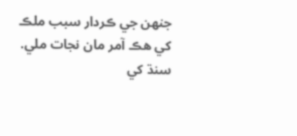جنهن جي ڪردار سبب ملڪ کي هڪ آمر مان نجات ملي. سنڌ کي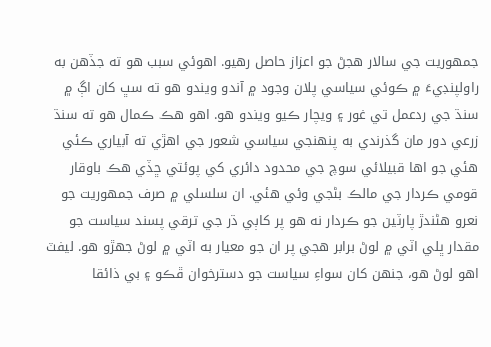جمهوريت جي سالار هجڻ جو اعزاز حاصل رهيو. اهوئي سبب هو ته جڏهن به راولپنڊيءَ ۾ ڪوئي سياسي پلان وجود ۾ آندو ويندو هو ته سڀ کان اڳ ۾ سنڌ جي ردعمل تي غور ۽ ويچار ڪيو ويندو هو. اهو هڪ ڪمال هو ته سنڌ زرعي دور مان گذرندي به پنهنجي سياسي شعور جي اهڙي ته آبياري ڪئي هئي جو اها قبيلائي سوچ جي محدود دائري کي پوئتي ڇڏي هڪ باوقار قومي ڪردار جي مالڪ بڻجي وئي هئي. ان سلسلي ۾ صرف جمهوريت جو نعرو هڻندڙ پارٽين جو ڪردار نه هو پر کاٻي ڌر جي ترقي پسند سياست جو مقدار ڀلي اٽي ۾ لوڻ برابر هجي پر ان جو معيار به اٽي ۾ لوڻ جهڙو هو. ليفٽ اهو لوڻ هو، جنهن کان سواءِ سياست جو دسترخوان ڦڪو ۽ بي ذائقا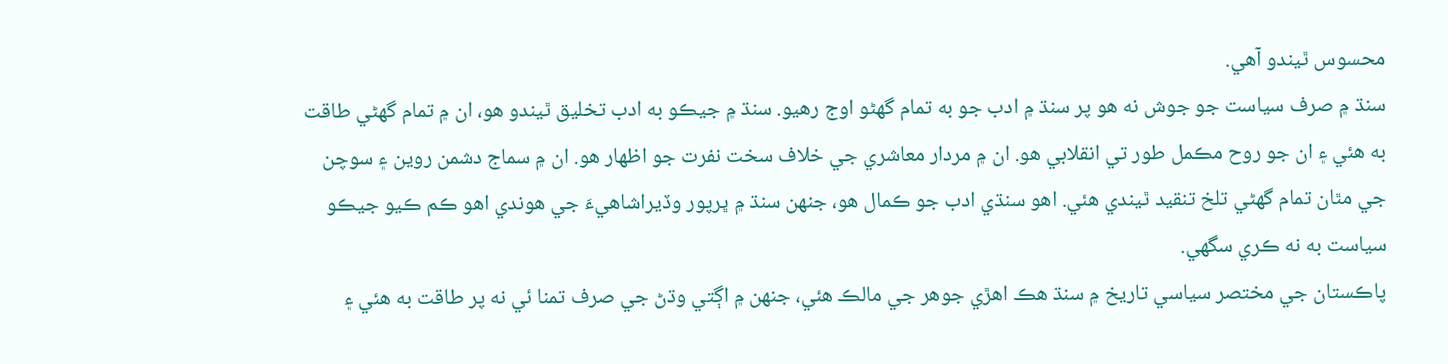محسوس ٿيندو آهي.
سنڌ ۾ صرف سياست جو جوش نه هو پر سنڌ ۾ ادب جو به تمام گهڻو اوج رهيو. سنڌ ۾ جيڪو به ادب تخليق ٿيندو هو، ان ۾ تمام گهڻي طاقت به هئي ۽ ان جو روح مڪمل طور تي انقلابي هو. ان ۾ مردار معاشري جي خلاف سخت نفرت جو اظهار هو. ان ۾ سماج دشمن روين ۽ سوچن جي مٿان تمام گهڻي تلخ تنقيد ٿيندي هئي. اهو سنڌي ادب جو ڪمال هو، جنهن سنڌ ۾ ڀرپور وڏيراشاهيءَ جي هوندي اهو ڪم ڪيو جيڪو سياست به نه ڪري سگهي.
پاڪستان جي مختصر سياسي تاريخ ۾ سنڌ هڪ اهڙي جوهر جي مالڪ هئي، جنهن ۾ اڳتي وڌڻ جي صرف تمنا ئي نه پر طاقت به هئي ۽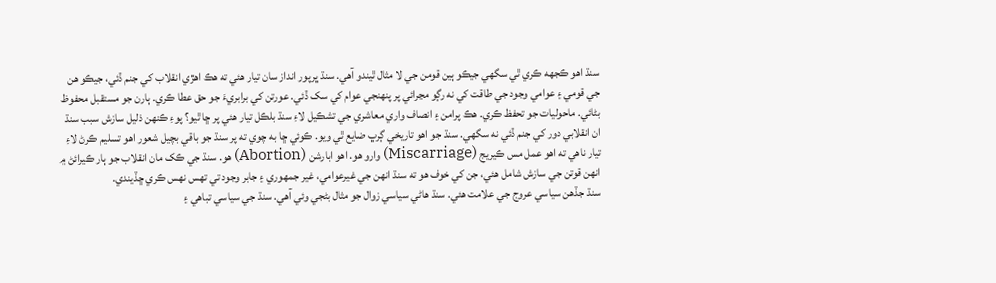سنڌ اهو ڪجهه ڪري ٿي سگهي جيڪو ٻين قومن جي لا مثال ٿيندو آهي. سنڌ ڀرپور انداز سان تيار هئي ته هڪ اهڙي انقلاب کي جنم ڏئي، جيڪو هن جي قومي ۽ عوامي وجود جي طاقت کي نه رڳو مڃرائي پر پنهنجي عوام کي سک ڏئي. عورتن کي برابريءَ جو حق عطا ڪري. ٻارن جو مستقبل محفوظ بڻائي. ماحوليات جو تحفظ ڪري. هڪ پرامن ۽ انصاف واري معاشري جي تشڪيل لاءِ سنڌ بلڪل تيار هئي پر ڇا ٿيو؟ پوءِ ڪنهن ذليل سازش سبب سنڌ ان انقلابي دور کي جنم ڏئي نه سگهي. سنڌ جو اهو تاريخي ڳرڀ ضايع ٿي ويو. ڪوئي ڇا به چوي ته پر سنڌ جو باقي بچيل شعور اهو تسليم ڪرڻ لاءِ تيار ناهي ته اهو عمل مس ڪيريج (Miscarriage) وارو هو. اهو ابارشن (Abortion) هو. سنڌ جي ڪک مان انقلاب جو ٻار ڪيرائڻ ۾ انهن قوتن جي سازش شامل هئي، جن کي خوف هو ته سنڌ انهن جي غيرعوامي، غير جمهوري ۽ جابر وجود تي تهس نهس ڪري ڇڏيندي.
سنڌ جڏهن سياسي عروج جي علامت هئي. سنڌ هاڻي سياسي زوال جو مثال بڻجي وئي آهي. سنڌ جي سياسي تباهي ۽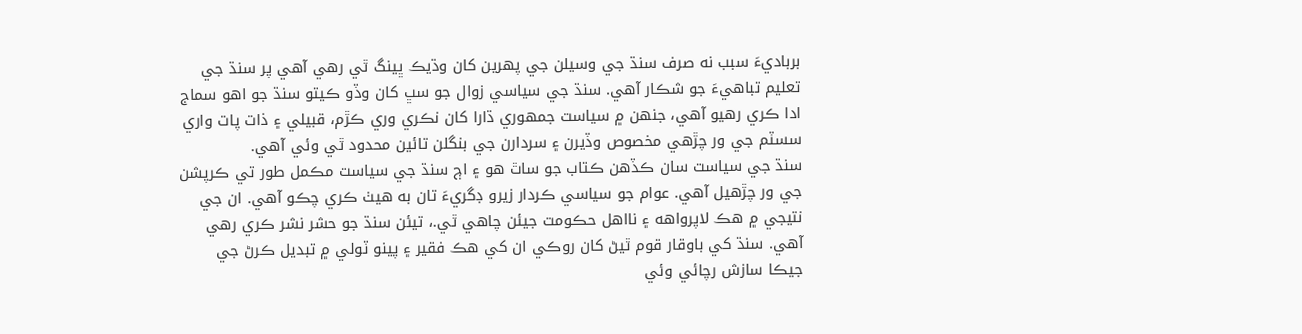برباديءَ سبب نه صرف سنڌ جي وسيلن جي پهرين کان وڌيڪ ڀينگ ٿي رهي آهي پر سنڌ جي تعليم تباهيءَ جو شڪار آهي. سنڌ جي سياسي زوال جو سڀ کان وڏو ڪيتو سنڌ جو اهو سماج ادا ڪري رهيو آهي، جنهن ۾ سياست جمهوري ڌارا کان نڪري وري ڪڙم، قبيلي ۽ ذات پات واري سسٽم جي ور چڙهي مخصوص وڏيرن ۽ سردارن جي بنگلن تائين محدود ٿي وئي آهي.
سنڌ جي سياست سان ڪڏهن ڪتاب جو ساٿ هو ۽ اڄ سنڌ جي سياست مڪمل طور تي ڪرپشن جي ور چڙهيل آهي. عوام جو سياسي ڪردار زيرو ڊگريءَ تان به هيٺ ڪري چڪو آهي. ان جي نتيجي ۾ هڪ لاپرواهه ۽ نااهل حڪومت جيئن چاهي ٿي.، تيئن سنڌ جو حشر نشر ڪري رهي آهي. سنڌ کي باوقار قوم ٿيڻ کان روڪي ان کي هڪ فقير ۽ پينو ٽولي ۾ تبديل ڪرڻ جي جيڪا سازش رچائي وئي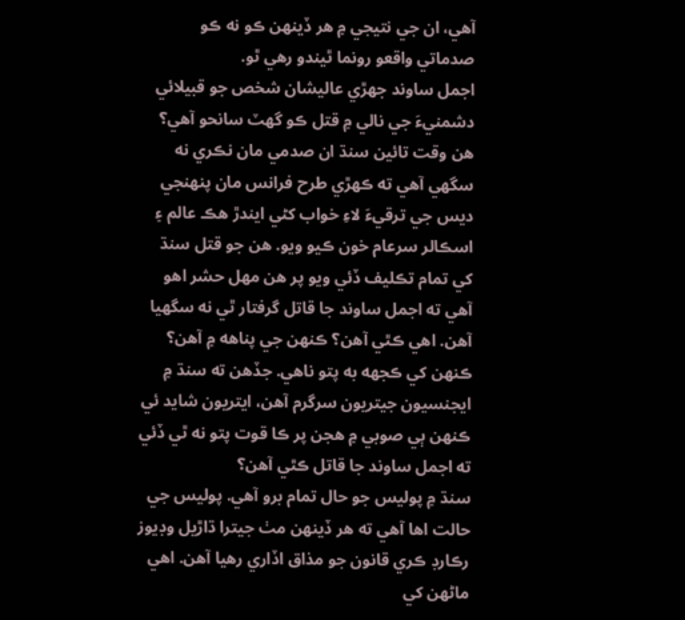آهي، ان جي نتيجي ۾ هر ڏينهن ڪو نه ڪو صدماتي واقعو رونما ٿيندو رهي ٿو.
اجمل ساوند جهڙي عاليشان شخص جو قبيلائي دشمنيءَ جي نالي ۾ قتل ڪو گهٽ سانحو آهي؟ هن وقت تائين سنڌ ان صدمي مان نڪري نه سگهي آهي ته ڪهڙي طرح فرانس مان پنهنجي ديس جي ترقيءَ لاءِ خواب کڻي ايندڙ هڪ عالم ۽ اسڪالر سرعام خون ڪيو ويو. هن جو قتل سنڌ کي تمام تڪليف ڏئي ويو پر هن مهل حشر اهو آهي ته اجمل ساوند جا قاتل گرفتار ٿي نه سگهيا آهن. اهي ڪٿي آهن؟ ڪنهن جي پناهه ۾ آهن؟ ڪنهن کي ڪجهه به پتو ناهي. جڏهن ته سنڌ ۾ ايجنسيون جيتريون سرگرم آهن، ايتريون شايد ئي ڪنهن ٻي صوبي ۾ هجن پر ڪا قوت پتو نه ٿي ڏئي ته اجمل ساوند جا قاتل ڪٿي آهن؟
سنڌ ۾ پوليس جو حال تمام برو آهي. پوليس جي حالت اها آهي ته هر ڏينهن مٺ جيترا ڌاڙيل وڊيوز رڪارڊ ڪري قانون جو مذاق اڏاري رهيا آهن. اهي ماڻهن کي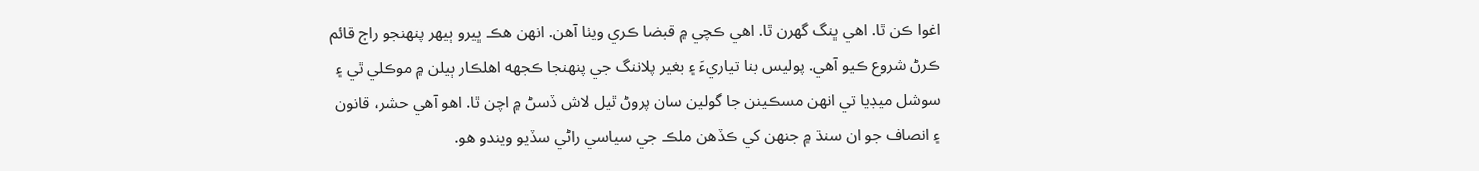اغوا ڪن ٿا. اهي ڀنگ گهرن ٿا. اهي ڪچي ۾ قبضا ڪري ويٺا آهن. انهن هڪ ڀيرو ٻيهر پنهنجو راڄ قائم ڪرڻ شروع ڪيو آهي. پوليس بنا تياريءَ ۽ بغير پلاننگ جي پنهنجا ڪجهه اهلڪار ٻيلن ۾ موڪلي ٿي ۽ سوشل ميڊيا تي انهن مسڪينن جا گولين سان پروڻ ٿيل لاش ڏسڻ ۾ اچن ٿا. اهو آهي حشر، قانون ۽ انصاف جو ان سنڌ ۾ جنهن کي ڪڏهن ملڪ جي سياسي راڻي سڏيو ويندو هو.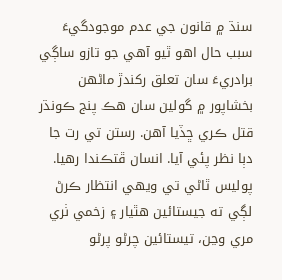سنڌ ۾ قانون جي عدم موجودگيءَ سبب حال اهو ٿيو آهي جو تازو ساڳي برادريءَ سان تعلق رکندڙ ماڻهن بخشاپور ۾ گولين سان هڪ پنج ڪونڌر قتل ڪري ڇڏيا آهن. رستن تي رت جا دٻا نظر پئي آيا. انسان ڦتڪندا رهيا. پوليس ٿاڻي تي ويهي انتظار ڪرڻ لڳي ته جيستائين هٿيار ۽ زخمي ٺري مري وڃن، تيستائين چرڻو پرڻو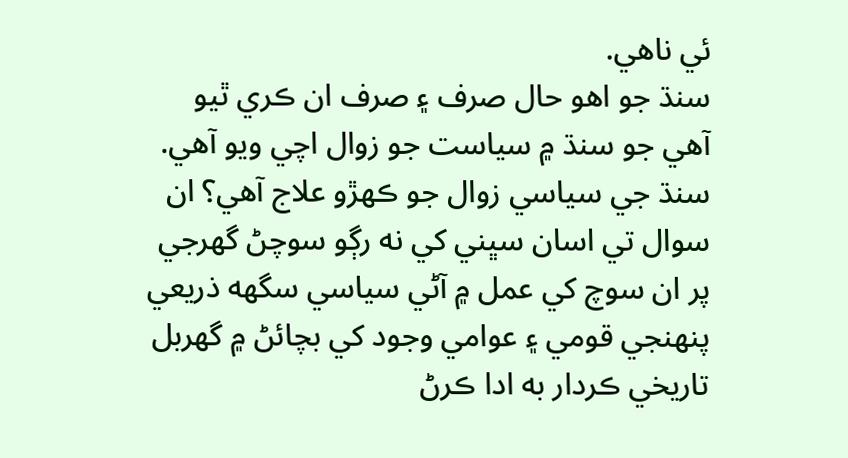ئي ناهي.
سنڌ جو اهو حال صرف ۽ صرف ان ڪري ٿيو آهي جو سنڌ ۾ سياست جو زوال اچي ويو آهي. سنڌ جي سياسي زوال جو ڪهڙو علاج آهي؟ ان سوال تي اسان سڀني کي نه رڳو سوچڻ گهرجي پر ان سوچ کي عمل ۾ آڻي سياسي سگهه ذريعي پنهنجي قومي ۽ عوامي وجود کي بچائڻ ۾ گهربل تاريخي ڪردار به ادا ڪرڻ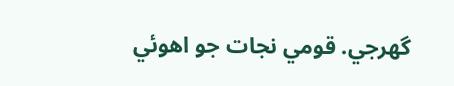گهرجي. قومي نجات جو اهوئي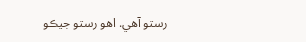رستو آهي. اهو رستو جيڪو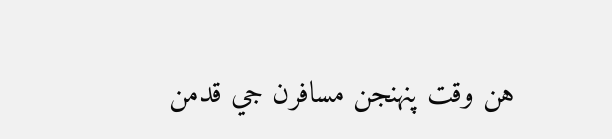هن وقت پنهنجن مسافرن جي قدمن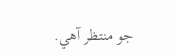جو منتظر آهي.